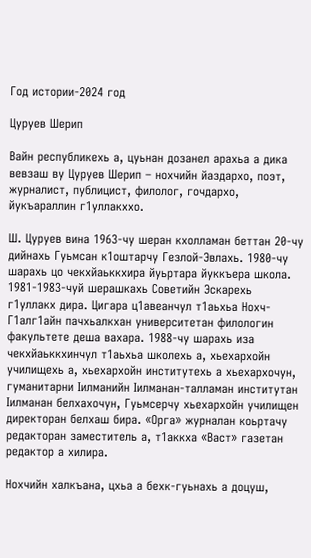Год истории-2024 год

Цуруев Шерип

Вайн республикехь а, цуьнан дозанел арахьа а дика вевзаш ву Цуруев Шерип – нохчийн йаздархо, поэт, журналист, публицист, филолог, гочдархо, йукъараллин г1уллакххо.

Ш. Цуруев вина 1963-чу шеран кхолламан беттан 20-чу дийнахь Гуьмсан к1оштарчу Гезлой-Эвлахь. 1980-чу шарахь цо чекхйаьккхира йуьртара йуккъера школа. 1981-1983-чуй шерашкахь Советийн Эскарехь г1уллакх дира. Цигара ц1авеанчул т1аьхьа Нохч-Г1алг1айн пачхьалкхан университетан филологин факультете деша вахара. 1988-чу шарахь иза чекхйаьккхинчул т1аьхьа школехь а, хьехархойн училищехь а, хьехархойн институтехь а хьехархочун, гуманитарни Іилманийн Іилманан-талламан институтан Іилманан белхахочун, Гуьмсерчу хьехархойн училищен директоран белхаш бира. «Орга» журналан коьртачу редакторан заместитель а, т1аккха «Васт» газетан редактор а хилира.

Нохчийн халкъана, цхьа а бехк-гуьнахь а доцуш,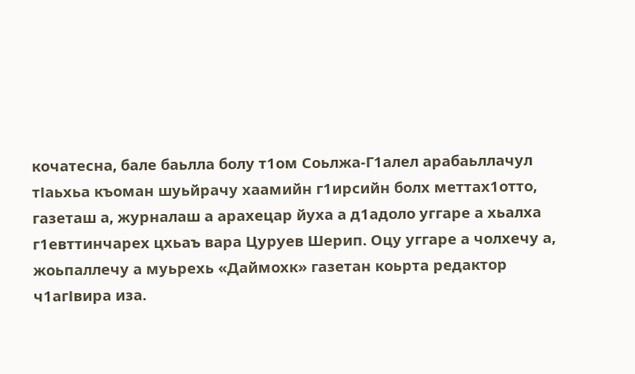кочатесна, бале баьлла болу т1ом Соьлжа-Г1алел арабаьллачул тІаьхьа къоман шуьйрачу хаамийн г1ирсийн болх меттах1отто, газеташ а, журналаш а арахецар йуха а д1адоло уггаре а хьалха г1евттинчарех цхьаъ вара Цуруев Шерип. Оцу уггаре а чолхечу а, жоьпаллечу а муьрехь «Даймохк» газетан коьрта редактор ч1агІвира иза.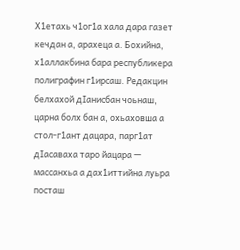Х1етахь ч1ог1а хала дара газет кечдан а, арахеца а. Бохийна, х1аллакбина бара республикера полиграфин г1ирсаш. Редакцин белхахой дІанисбан чоьнаш, царна болх бан а, охьаховша а стол-г1ант дацара, парг1ат дІасаваха таро йацара — массанхьа а дах1иттийна луьра посташ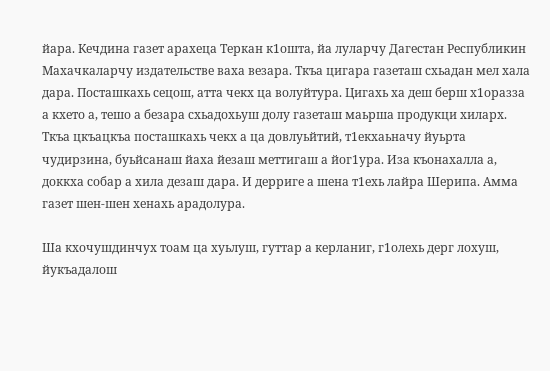йара. Кечдина газет арахеца Теркан к1ошта, йа луларчу Дагестан Республикин Махачкаларчу издательстве ваха везара. Ткъа цигара газеташ схьадан мел хала дара. Посташкахь сецош, атта чекх ца волуйтура. Цигахь ха деш берш х1оразза а кхето а, тешо а безара схьадохьуш долу газеташ маьрша продукци хиларх. Ткъа цкъацкъа посташкахь чекх а ца довлуьйтий, т1екхаьначу йуьрта чудирзина, буьйсанаш йаха йезаш меттигаш а йог1ура. Иза къонахалла а, доккха собар а хила дезаш дара. И дерриге а шена т1ехь лайра Шерипа. Амма газет шен-шен хенахь арадолура.

Ша кхочушдинчух тоам ца хуьлуш, гуттар а керланиг, г1олехь дерг лохуш, йукъадалош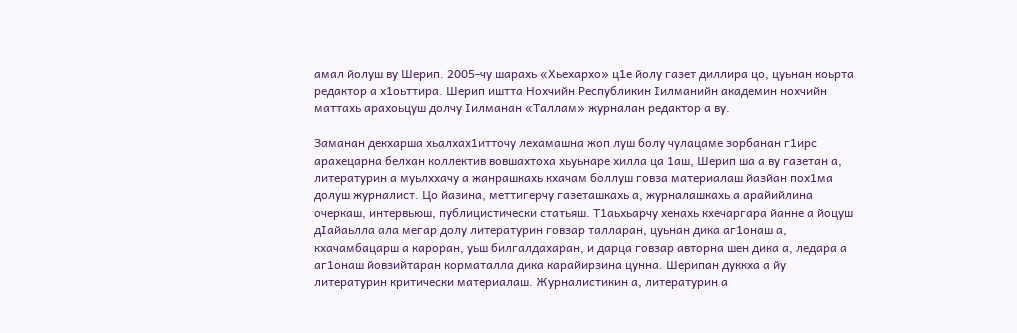амал йолуш ву Шерип. 2005-чу шарахь «Хьехархо» ц1е йолу газет диллира цо, цуьнан коьрта редактор а х1оьттира. Шерип иштта Нохчийн Республикин Іилманийн академин нохчийн маттахь арахоьцуш долчу Іилманан «Таллам» журналан редактор а ву.

Заманан декхарша хьалхах1итточу лехамашна жоп луш болу чулацаме зорбанан г1ирс арахецарна белхан коллектив вовшахтоха хьуьнаре хилла ца 1аш, Шерип ша а ву газетан а, литературин а муьлххачу а жанрашкахь кхачам боллуш говза материалаш йазйан пох1ма долуш журналист. Цо йазина, меттигерчу газеташкахь а, журналашкахь а арайийлина очеркаш, интервьюш, публицистически статьяш. Т1аьхьарчу хенахь кхечаргара йанне а йоцуш дІайаьлла ала мегар долу литературин говзар талларан, цуьнан дика аг1онаш а, кхачамбацарш а кароран, уьш билгалдахаран, и дарца говзар авторна шен дика а, ледара а аг1онаш йовзийтаран корматалла дика карайирзина цунна. Шерипан дуккха а йу литературин критически материалаш. Журналистикин а, литературин а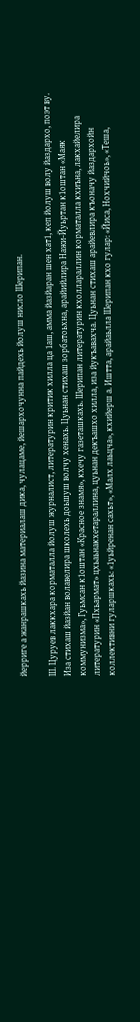йерриге а жанрашкахь йазина материалаш дика, чулацаме, йешархочунна пайдехь йолуш нисло Шерипан.

Ш. Цуруев лаккхара корматалла йолуш журналист, литературин критик хилла ца 1аш, амма йазйаран шен хат1, кеп йолуш волу йаздархо, поэт ву. Иза стихаш йазйан волавелира школехь доьшуш волчу хенахь. Цуьнан стихаш зорбатоьхна, арайийлира Нажи-Йуьртан к1оштан «Маяк коммунизма», Гуьмсан к1оштан «Красное знамя», кхечу газеташкахь. Шерипан литературин кхоллараллин корматалла кхиъна, лакхайелира литературин «Пхьармат» цхьаьнакхетараллина, цуьнан декъашхо хилла, иза йукъавахча. Цуьнан стихаш арайевлира къоначу йаздархойн коллективни гуларшкахь: «1уьйренан сахьт», «Малх лаьцча», кхийерш а. Иштта, арайаьлла Шерипан кхо гулар: «Йиса, Нохчийчоь», «Теша,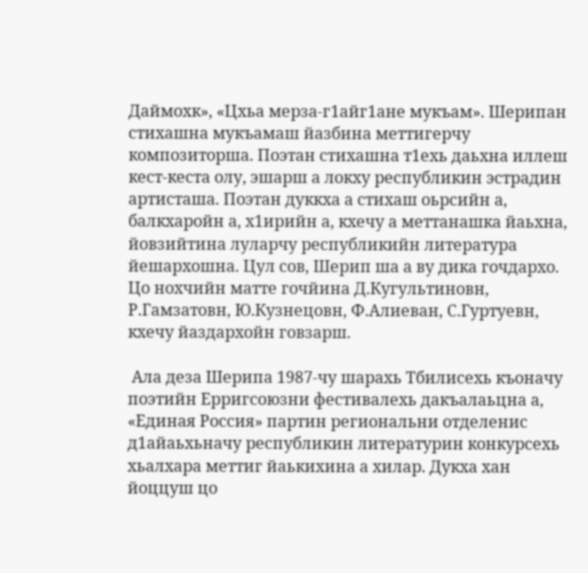Даймохк», «Цхьа мерза-г1айг1ане мукъам». Шерипан стихашна мукъамаш йазбина меттигерчу композиторша. Поэтан стихашна т1ехь даьхна иллеш кест-кеста олу, эшарш а локху республикин эстрадин артисташа. Поэтан дуккха а стихаш оьрсийн а, балкхаройн а, х1ирийн а, кхечу а меттанашка йаьхна, йовзийтина луларчу республикийн литература йешархошна. Цул сов, Шерип ша а ву дика гочдархо. Цо нохчийн матте гочйина Д.Кугультиновн, Р.Гамзатовн, Ю.Кузнецовн, Ф.Алиеван, С.Гуртуевн, кхечу йаздархойн говзарш.

 Ала деза Шерипа 1987-чу шарахь Тбилисехь къоначу поэтийн Ерригсоюзни фестивалехь дакъалаьцна а, «Единая Россия» партин региональни отделенис д1айаьхьначу республикин литературин конкурсехь хьалхара меттиг йаькихина а хилар. Дукха хан йоццуш цо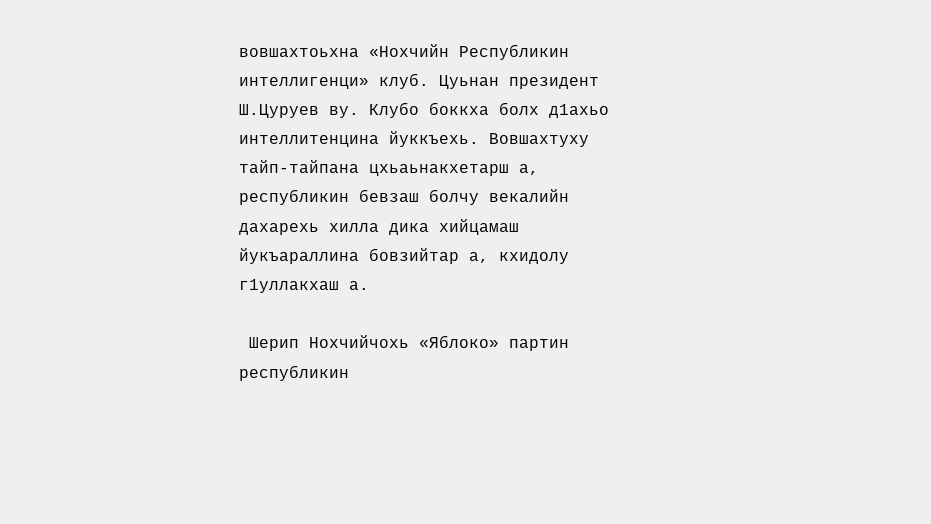вовшахтоьхна «Нохчийн Республикин интеллигенци» клуб. Цуьнан президент Ш.Цуруев ву. Клубо боккха болх д1ахьо интеллитенцина йуккъехь. Вовшахтуху тайп-тайпана цхьаьнакхетарш а, республикин бевзаш болчу векалийн дахарехь хилла дика хийцамаш йукъараллина бовзийтар а, кхидолу г1уллакхаш а.

 Шерип Нохчийчохь «Яблоко» партин республикин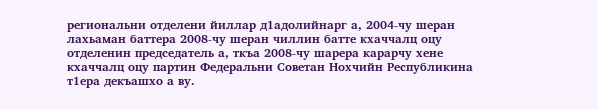региональни отделени йиллар д1адолийнарг а, 2004-чу шеран лахьаман баттера 2008-чу шеран чиллин батте кхаччалц оцу отделенин председатель а, ткъа 2008-чу шарера карарчу хене кхаччалц оцу партин Федеральни Советан Нохчийн Республикина т1ера декъашхо а ву.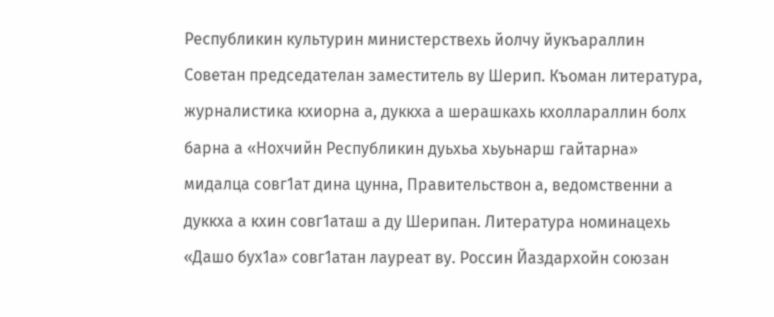Республикин культурин министерствехь йолчу йукъараллин Советан председателан заместитель ву Шерип. Къоман литература, журналистика кхиорна а, дуккха а шерашкахь кхоллараллин болх барна а «Нохчийн Республикин дуьхьа хьуьнарш гайтарна» мидалца совг1ат дина цунна, Правительствон а, ведомственни а дуккха а кхин совг1аташ а ду Шерипан. Литература номинацехь «Дашо бух1а» совг1атан лауреат ву. Россин Йаздархойн союзан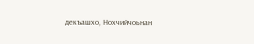декъашхо, Нохчийчоьнан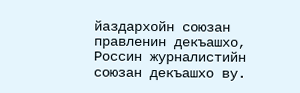йаздархойн союзан правленин декъашхо, Россин журналистийн союзан декъашхо ву.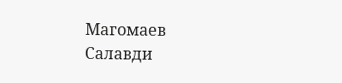Магомаев Салавди